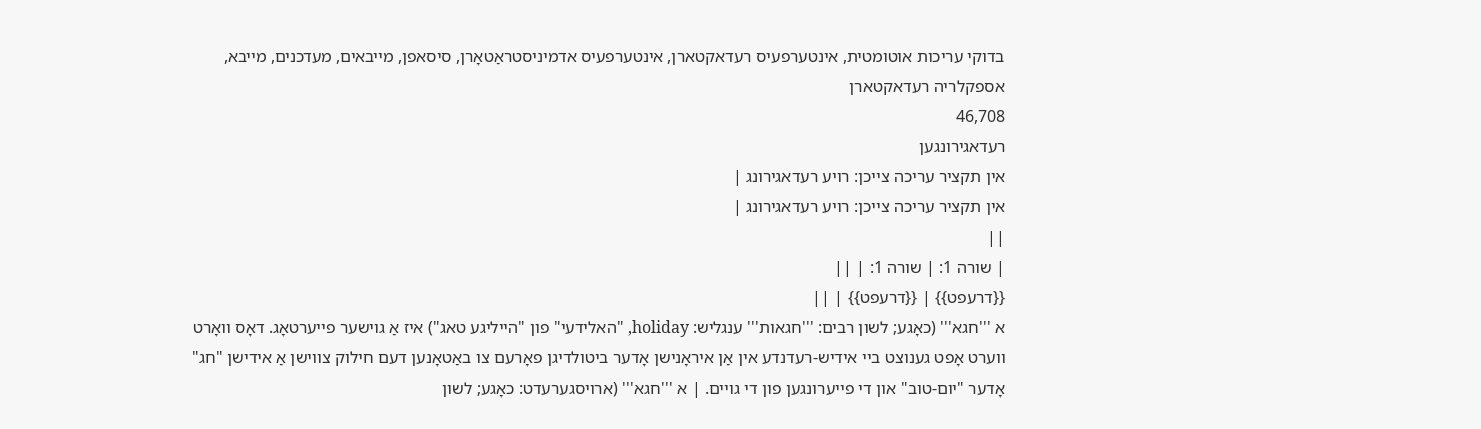בדוקי עריכות אוטומטית, אינטערפעיס רעדאקטארן, אינטערפעיס אדמיניסטראַטאָרן, סיסאפן, מייבאים, מעדכנים, מייבא, אספקלריה רעדאקטארן
46,708
רעדאגירונגען
אין תקציר עריכה צייכן: רויע רעדאגירונג |
אין תקציר עריכה צייכן: רויע רעדאגירונג |
||
| שורה 1: | שורה 1: | ||
{{דרעפט}} | {{דרעפט}} | ||
א '''חגא''' (כאָגע; לשון רבים: '''חגאות''' ענגליש: holiday, "האלידעי" פון "הייליגע טאג") איז אַ גוישער פייערטאָג. דאָס וואָרט ווערט אָפט גענוצט ביי אידיש-רעדנדע אין אַן איראָנישן אָדער ביטולדיגן פאָרעם צו באַטאָנען דעם חילוק צווישן אַ אידישן "חג" אָדער "יום-טוב" און די פייערונגען פון די גויים. | א '''חגא''' (ארויסגערעדט: כאָגע; לשון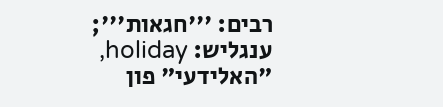רבים: '''חגאות'''; ענגליש: holiday, "האלידעי" פון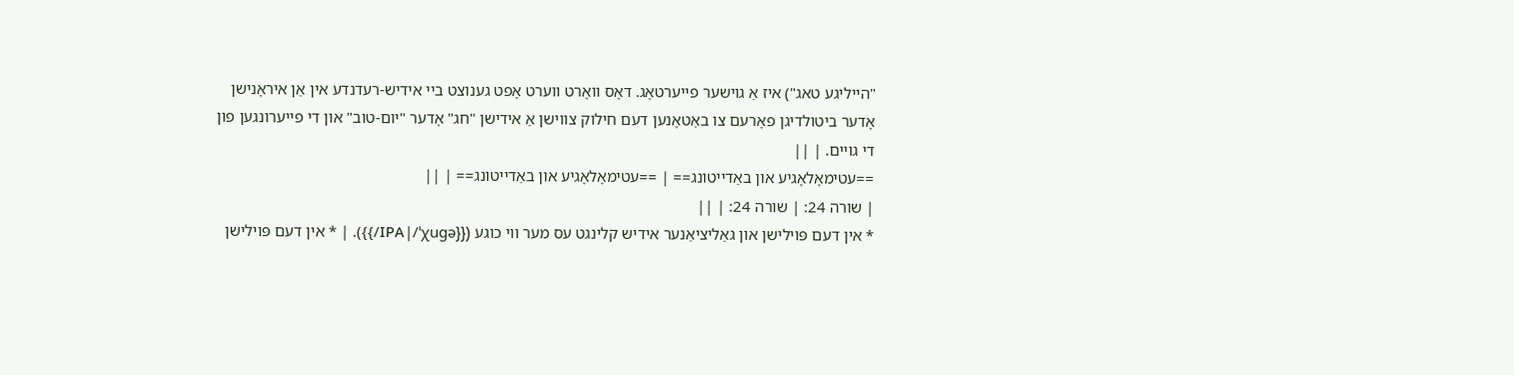"הייליגע טאג") איז אַ גוישער פייערטאָג. דאָס וואָרט ווערט אָפט גענוצט ביי אידיש-רעדנדע אין אַן איראָנישן אָדער ביטולדיגן פאָרעם צו באַטאָנען דעם חילוק צווישן אַ אידישן "חג" אָדער "יום-טוב" און די פייערונגען פון די גויים. | ||
==עטימאָלאָגיע און באַדייטונג== | ==עטימאָלאָגיע און באַדייטונג== | ||
| שורה 24: | שורה 24: | ||
* אין דעם פּוילישן און גאַליציאַנער אידיש קלינגט עס מער ווי כוגע ({{IPA|/ˈχuɡə/}}). | * אין דעם פּוילישן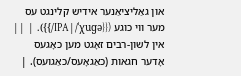און גאַליציאַנער אידיש קלינגט עס מער ווי כוגע ({{IPA|/ˈχuɡə/}}). | ||
אין לשון-רבים זאָגט מען כאָגעס אָדער חגאות (כאַגאָעס/כאַגועס). |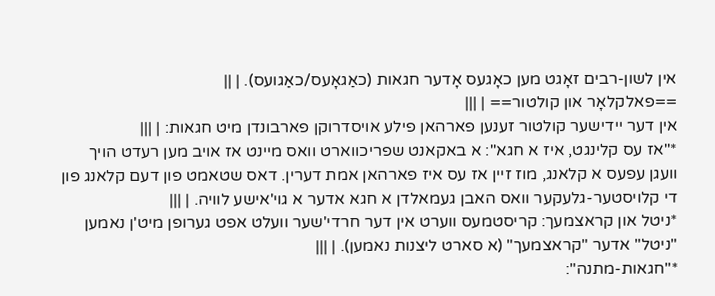אין לשון-רבים זאָגט מען כאָגעס אָדער חגאות (כאַגאָעס/כאַגועס). | ||
==פאלקלאָר און קולטור== | |||
אין דער יידישער קולטור זענען פארהאן פילע אויסדרוקן פארבונדן מיט חגאות: | |||
*"אז עס קלינגט, איז א חגא": א באקאנט שפריכווארט וואס מיינט אז אויב מען רעדט הויך וועגן עפעס א קלאנג, מוז זיין אז עס איז פארהאן אמת דערין. דאס שטאמט פון דעם קלאנג פון די קלויסטער-גלעקער וואס האבן געמאלדן א חגא אדער א גוי'אישע לוויה. | |||
*ניטל און קראצמעך: קריסטמעס ווערט אין דער חרדי'שער וועלט אפט גערופן מיט'ן נאמען "ניטל" אדער "קראצמעך" (א סארט ליצנות נאמען). | |||
*"חגאות-מתנה":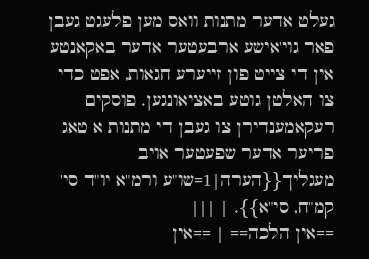געלט אדער מתנות וואס מען פלעגט געבן פאר גוי'אישע ארבעטער אדער באקאנטע אין די צייט פון זייערע חגאות, אפט כדי צו האלטן גוטע באציאונגען. פוסקים רעקאמענדירן צו געבן די מתנות א טאג פריער אדער שפעטער אויב מעגליך{{הערה|1=שו"ע ורמ"א יו"ד סי' קמ"ח, סי"א}}. | |||
==אין הלכה== | ==אין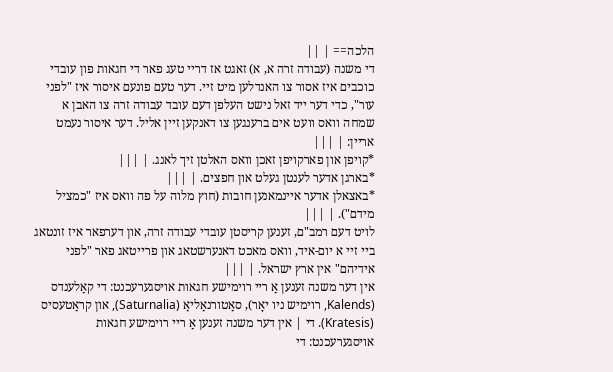הלכה== | ||
די משנה (עבודה זרה א, א) זאגט אז דריי טעג פאר די חגאות פון עובדי כוכבים איז אסור צו האנדלען מיט זיי. דער טעם פונעם איסור איז "לפני עור", כדי דער ייד זאל נישט העלפן דעם עובד עבודה זרה צו האבן א שמחה וואס וועט אים ברענגען צו דאנקען זיין אליל. דער איסור נעמט אריין: | |||
*קויפן און פארקויפן זאכן וואס האלטן זיך לאנג. | |||
*בארגן אדער לענטן געלט און חפצים. | |||
*באצאלן אדער איינמאנען חובות (חוץ מלוה על פה וואס איז "כמציל מידם"). | |||
לויט דעם רמב"ם, זענען קריסטן עובדי עבודה זרה, און דערפאר איז זונטאג ביי זיי א יום-איד, וואס מאכט דאנערשטאג און פרייטאג פאר "לפני אידיהם" אין ארץ ישראל. | |||
אין דער משנה זענען אַ ריי רוימישע חגאות אויסגערעכנט: די קאַלענדס (Kalends, רוימיש ניו יאָר), סאַטורנאַליאַ (Saturnalia), און קראַטעסיס (Kratesis). די | אין דער משנה זענען אַ ריי רוימישע חגאות אויסגערעכנט: די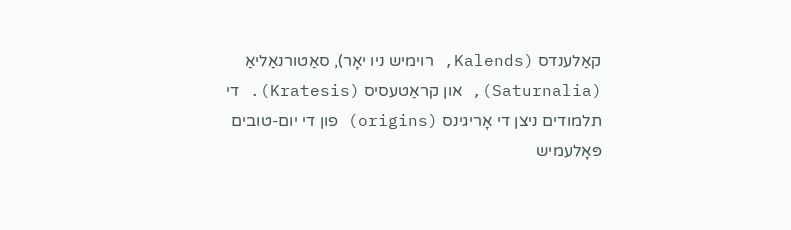קאַלענדס (Kalends, רוימיש ניו יאָר), סאַטורנאַליאַ (Saturnalia), און קראַטעסיס (Kratesis). די תלמודים ניצן די אָריגינס (origins) פון די יום-טובים פּאָלעמיש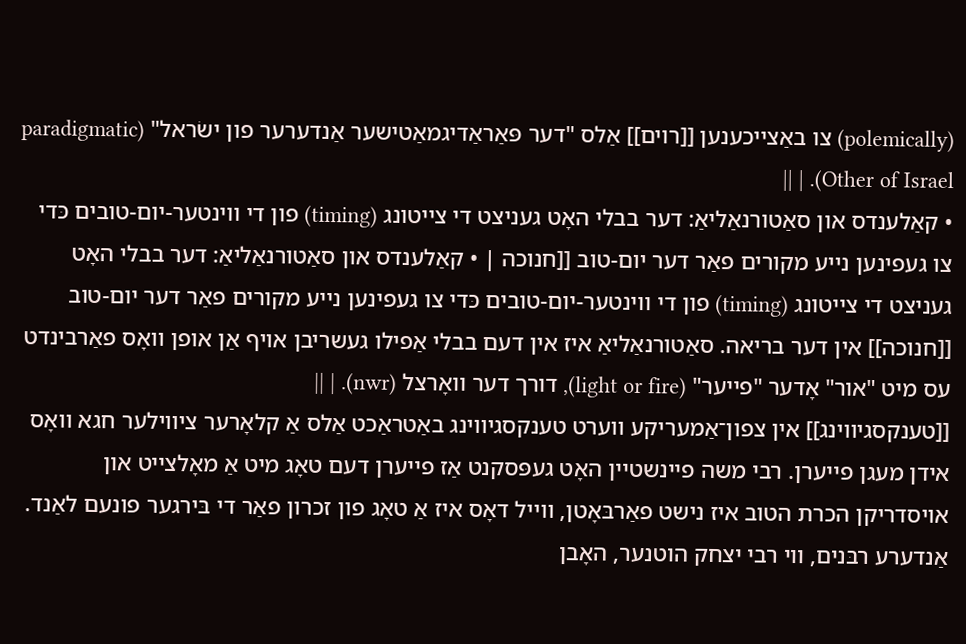(polemically) צו באַצייכענען [[רוים]] אַלס "דער פּאַראַדיגמאַטישער אַנדערער פון ישׂראל" (paradigmatic Other of Israel). | ||
• קאַלענדס און סאַטורנאַליאַ: דער בבלי האָט געניצט די צייטונג (timing) פון די ווינטער-יום-טובים כּדי צו געפינען נייע מקורים פאַר דער יום-טוב [[חנוכה | • קאַלענדס און סאַטורנאַליאַ: דער בבלי האָט געניצט די צייטונג (timing) פון די ווינטער-יום-טובים כּדי צו געפינען נייע מקורים פאַר דער יום-טוב [[חנוכה]] אין דער בריאה. סאַטורנאַליאַ איז אין דעם בבלי אַפילו געשריבן אויף אַן אופן וואָס פאַרבינדט עס מיט "אור" אָדער "פייער" (light or fire), דורך דער וואָרצל (nwr). | ||
[[טענקסגיווינג]] אין צפון־אַמעריקע ווערט טענקסגיווינג באַטראַכט אַלס אַ קלאָרער ציווילער חגא וואָס אידן מעגן פייערן. רבי משה פיינשטיין האָט געפּסקנט אַז פייערן דעם טאָג מיט אַ מאָלצייט און אויסדריקן הכרת הטוב איז נישט פאַרבּאָטן, ווייל דאָס איז אַ טאָג פון זכרון פאַר די בּירגער פונעם לאַנד. אַנדערע רבּנים, ווי רבי יצחק הוטנער, האָבן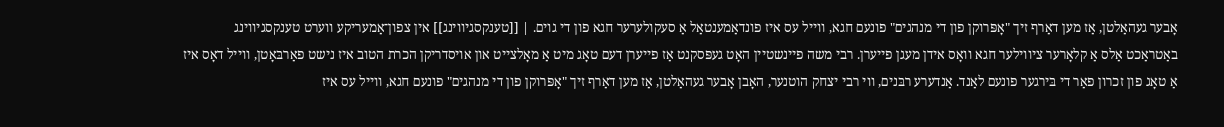אָבער געהאַלטן, אַז מען דאַרף זיך "אָפּרוקן פון די מנהגים" פונעם חגא, ווייל עס איז פונדאַמענטאַל אַ סעקולערער חגא פון די גוים. | [[טענקסגיווינג]] אין צפון־אַמעריקע ווערט טענקסגיווינג באַטראַכט אַלס אַ קלאָרער ציווילער חגא וואָס אידן מעגן פייערן. רבי משה פיינשטיין האָט געפּסקנט אַז פייערן דעם טאָג מיט אַ מאָלצייט און אויסדריקן הכרת הטוב איז נישט פאַרבּאָטן, ווייל דאָס איז אַ טאָג פון זכרון פאַר די בּירגער פונעם לאַנד. אַנדערע רבּנים, ווי רבי יצחק הוטנער, האָבן אָבער געהאַלטן, אַז מען דאַרף זיך "אָפּרוקן פון די מנהגים" פונעם חגא, ווייל עס איז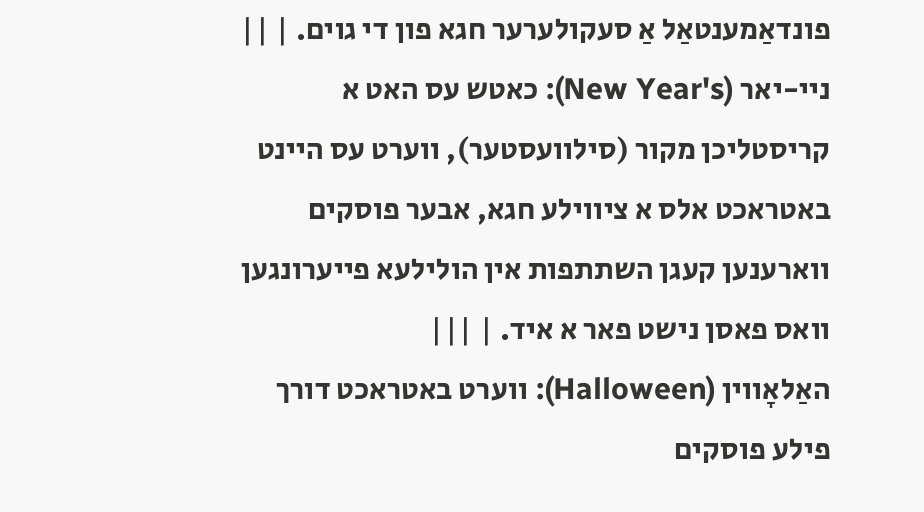פונדאַמענטאַל אַ סעקולערער חגא פון די גוים. | ||
ניי-יאר (New Year's): כאטש עס האט א קריסטליכן מקור (סילוועסטער), ווערט עס היינט באטראכט אלס א ציווילע חגא, אבער פוסקים ווארענען קעגן השתתפות אין הולילעא פייערונגען וואס פאסן נישט פאר א איד. | |||
האַלאָווין (Halloween): ווערט באטראכט דורך פילע פוסקים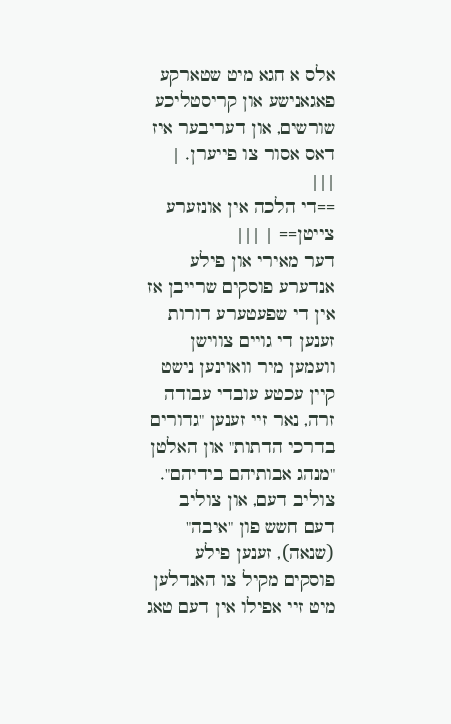אלס א חגא מיט שטארקע פאגאנישע און קריסטליכע שורשים, און דעריבער איז דאס אסור צו פייערן. | |||
==די הלכה אין אונזערע צייטן== | |||
דער מאירי און פילע אנדערע פוסקים שרייבן אז אין די שפעטערע דורות זענען די גויים צווישן וועמען מיר וואוינען נישט קיין עכטע עובדי עבודה זרה, נאר זיי זענען "גדורים בדרכי הדתות" און האלטן "מנהג אבותיהם בידיהם". צוליב דעם, און צוליב דעם חשש פון "איבה" (שנאה), זענען פילע פוסקים מקיל צו האנדלען מיט זיי אפילו אין דעם טאג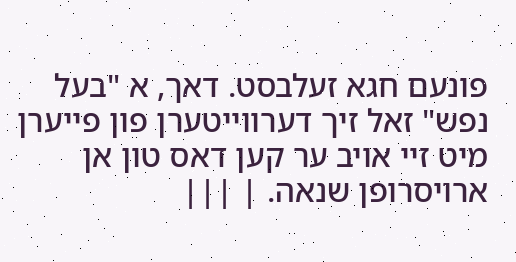פונעם חגא זעלבסט. דאך, א "בעל נפש" זאל זיך דערווייטערן פון פייערן מיט זיי אויב ער קען דאס טון אן ארויסרופן שנאה. | |||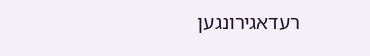רעדאגירונגען